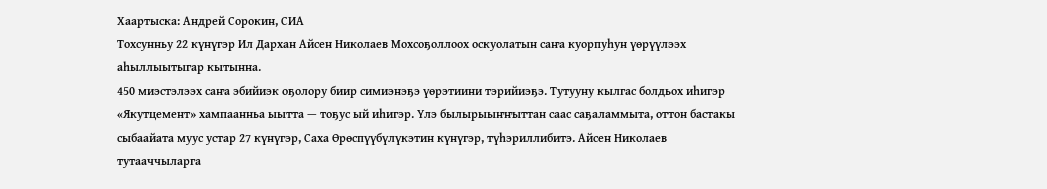Хаартыска: Андрей Сорокин, СИА
Тохсунньу 22 күнүгэр Ил Дархан Айсен Николаев Мохсоҕоллоох оскуолатын саҥа куорпуһун үөрүүлээх аһыллыытыгар кытынна.
450 миэстэлээх саҥа эбийиэк оҕолору биир симиэнэҕэ үөрэтиини тэрийиэҕэ. Тутууну кылгас болдьох иһигэр «Якутцемент» хампаанньа ыытта — тоҕус ый иһигэр. Үлэ былырыыҥҥыттан саас саҕаламмыта, оттон бастакы сыбаайата муус устар 27 күнүгэр, Саха Өрөспүүбүлүкэтин күнүгэр, түһэриллибитэ. Айсен Николаев тутааччыларга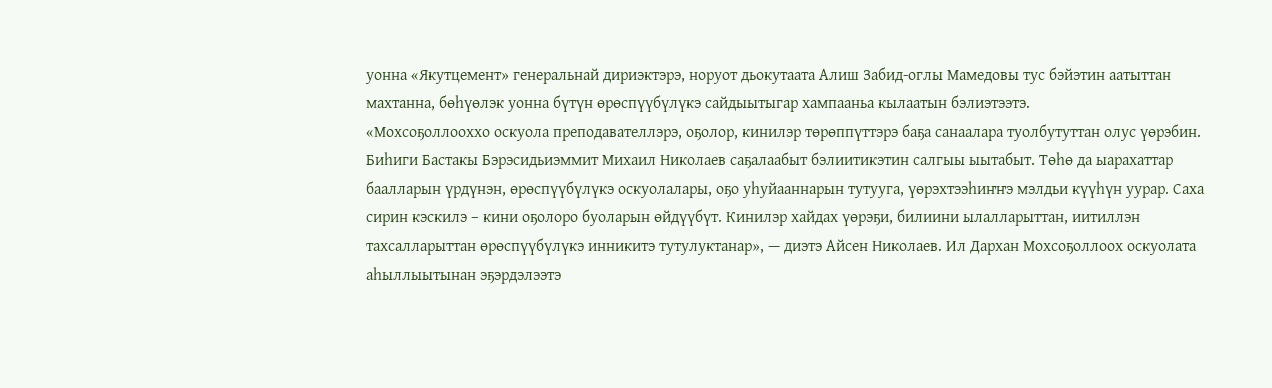уонна «Якутцемент» генеральнай дириэктэрэ, норуот дьокутаата Алиш Забид-оглы Мамедовы тус бэйэтин аатыттан махтанна, бөһүөлэк уонна бүтүн өрөспүүбүлүкэ сайдыытыгар хампааньа кылаатын бэлиэтээтэ.
«Мохсоҕоллооххо оскуола преподавателлэрэ, оҕолор, кинилэр төрөппүттэрэ баҕа санаалара туолбутуттан олус үөрэбин. Биһиги Бастакы Бэрэсидьиэммит Михаил Николаев саҕалаабыт бэлиитикэтин салгыы ыытабыт. Төһө да ыарахаттар баалларын үрдүнэн, өрөспүүбүлүкэ оскуолалары, оҕо уһуйааннарын тутууга, үөрэхтээһиҥҥэ мэлдьи күүһүн уурар. Саха сирин кэскилэ – кини оҕолоро буоларын өйдүүбүт. Кинилэр хайдах үөрэҕи, билиини ылалларыттан, иитиллэн тахсалларыттан өрөспүүбүлүкэ инникитэ тутулуктанар», — диэтэ Айсен Николаев. Ил Дархан Мохсоҕоллоох оскуолата аһыллыытынан эҕэрдэлээтэ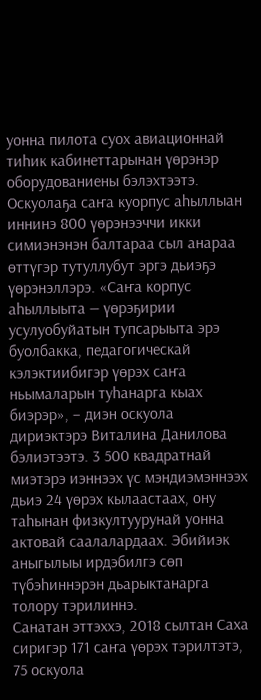уонна пилота суох авиационнай тиһик кабинеттарынан үөрэнэр оборудованиены бэлэхтээтэ.
Оскуолаҕа саҥа куорпус аһыллыан иннинэ 800 үөрэнээччи икки симиэнэнэн балтараа сыл анараа өттүгэр тутуллубут эргэ дьиэҕэ үөрэнэллэрэ. «Саҥа корпус аһыллыыта — үөрэҕирии усулуобуйатын тупсарыыта эрэ буолбакка, педагогическай кэлэктиибигэр үөрэх саҥа ньымаларын туһанарга кыах биэрэр», – диэн оскуола дириэктэрэ Виталина Данилова бэлиэтээтэ. 3 500 квадратнай миэтэрэ иэннээх үс мэндиэмэннээх дьиэ 24 үөрэх кылаастаах, ону таһынан физкултуурунай уонна актовай саалалардаах. Эбийиэк аныгылыы ирдэбилгэ сөп түбэһиннэрэн дьарыктанарга толору тэрилиннэ.
Санатан эттэххэ, 2018 сылтан Саха сиригэр 171 саҥа үөрэх тэрилтэтэ, 75 оскуола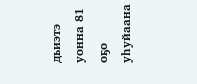дьиэтэ уонна 81 оҕо уһуйаана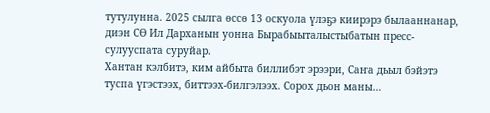тутулунна. 2025 сылга өссө 13 оскуола үлэҕэ киирэрэ былааннанар, диэн СӨ Ил Дарханын уонна Бырабыыталыстыбатын пресс-сулууспата суруйар.
Хантан кэлбитэ, ким айбыта биллибэт эрээри, Саҥа дьыл бэйэтэ туспа үгэстээх, биттээх-билгэлээх. Сорох дьон маны…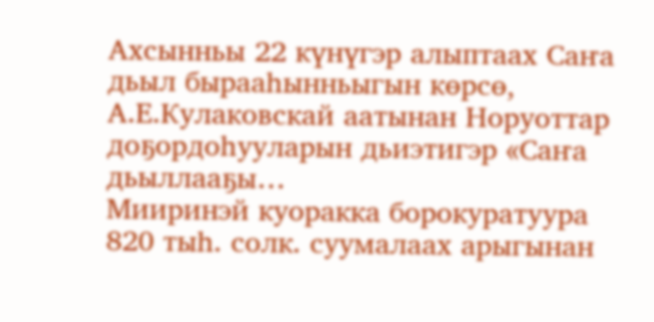Ахсынньы 22 күнүгэр алыптаах Саҥа дьыл бырааһынньыгын көрсө, А.Е.Кулаковскай аатынан Норуоттар доҕордоһууларын дьиэтигэр «Саҥа дьыллааҕы…
Мииринэй куоракка борокуратуура 820 тыһ. солк. суумалаах арыгынан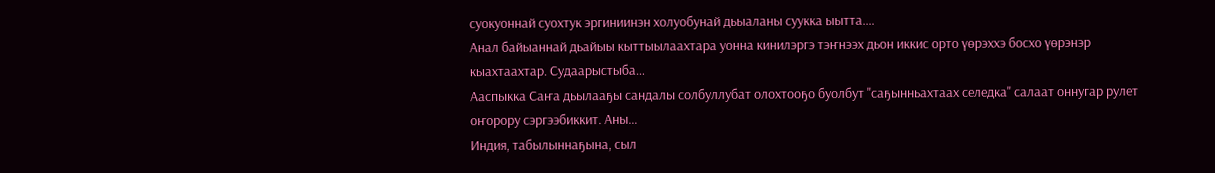суокуоннай суохтук эргиниинэн холуобунай дьыаланы суукка ыытта.…
Анал байыаннай дьайыы кыттыылаахтара уонна кинилэргэ тэҥнээх дьон иккис орто үөрэххэ босхо үөрэнэр кыахтаахтар. Судаарыстыба…
Ааспыкка Саҥа дьылааҕы сандалы солбуллубат олохтооҕо буолбут "саҕынньахтаах селедка" салаат оннугар рулет оҥорору сэргээбиккит. Аны…
Индия, табылыннаҕына, сыл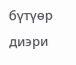бүтүөр диэри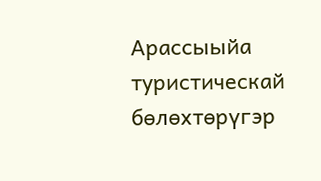Арассыыйа туристическай бөлөхтөрүгэр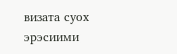визата суох эрэсиими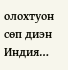олохтуон сөп диэн Индия…